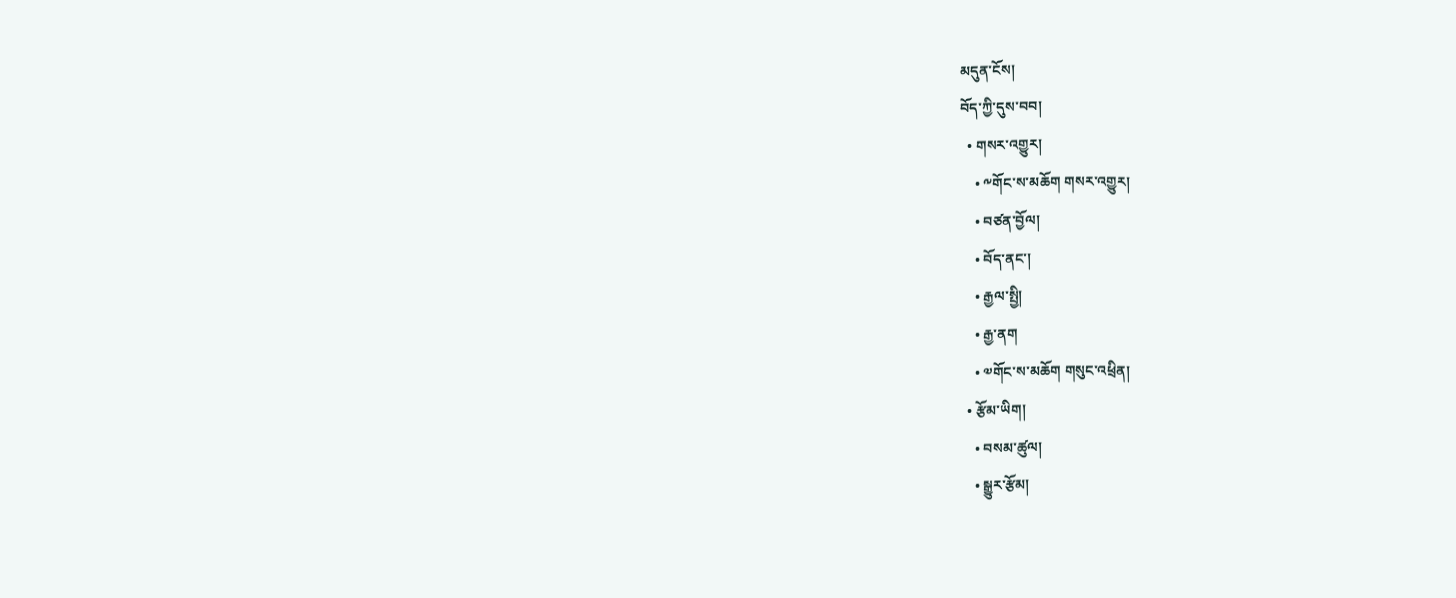མདུན་ངོས།
བོད་ཀྱི་དུས་བབ།
  • གསར་འགྱུར།
    • ༸གོང་ས་མཆོག གསར་འགྱུར།
    • བཙན་བྱོལ།
    • བོད་ནང་།
    • རྒྱལ་སྤྱི།
    • རྒྱ་ནག
    • ༧གོང་ས་མཆོག གསུང་འཕྲིན།
  • རྩོམ་ཡིག།
    • བསམ་ཚུལ།
    • སྒྱུར་རྩོམ།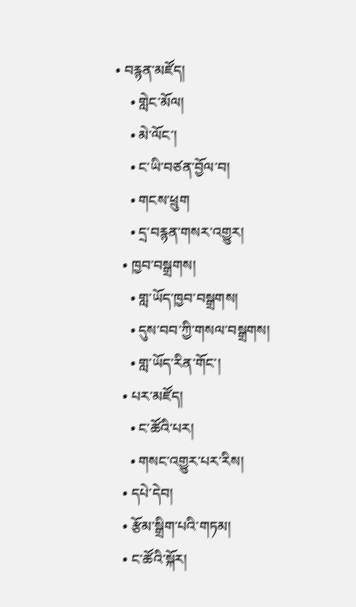• བརྙན་མཛོད།
    • གླེང་མོལ།
    • མེ་ལོང་།
    • ང་ཡི་བཙན་བྱོལ་བ།
    • གངས་ཕྲུག
    • དྲ་བརྙན་གསར་འགྱུར།
  • ཁྱབ་བསྒྲགས།
    • གླ་ཡོད་ཁྱབ་བསྒྲགས།
    • དུས་བབ་ཀྱི་གསལ་བསྒྲགས།
    • གླ་ཡོད་རིན་གོང་།
  • པར་མཛོད།
    • ང་ཚོའི་པར།
    • གསང་འགྱུར་པར་རིས།
  • དཔེ་དེབ།
  • རྩོམ་སྒྲིག་པའི་གཏམ།
  • ང་ཚོའི་སྐོར།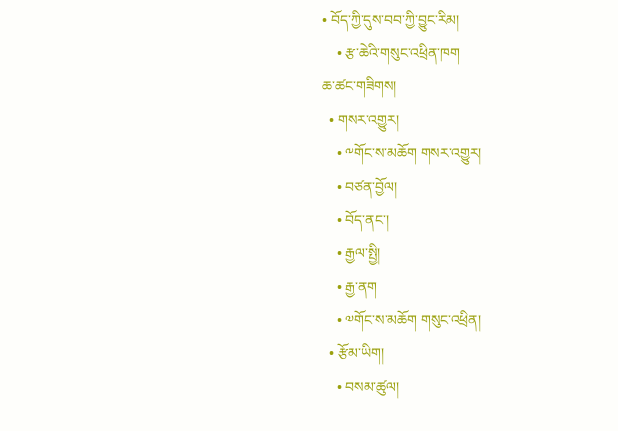• བོད་ཀྱི་དུས་བབ་ཀྱི་བྱུང་རིམ།
    • རྩ་ཆེའི་གསུང་འཕྲིན་ཁག
ཆ་ཚང་གཟིགས།
  • གསར་འགྱུར།
    • ༸གོང་ས་མཆོག གསར་འགྱུར།
    • བཙན་བྱོལ།
    • བོད་ནང་།
    • རྒྱལ་སྤྱི།
    • རྒྱ་ནག
    • ༧གོང་ས་མཆོག གསུང་འཕྲིན།
  • རྩོམ་ཡིག།
    • བསམ་ཚུལ།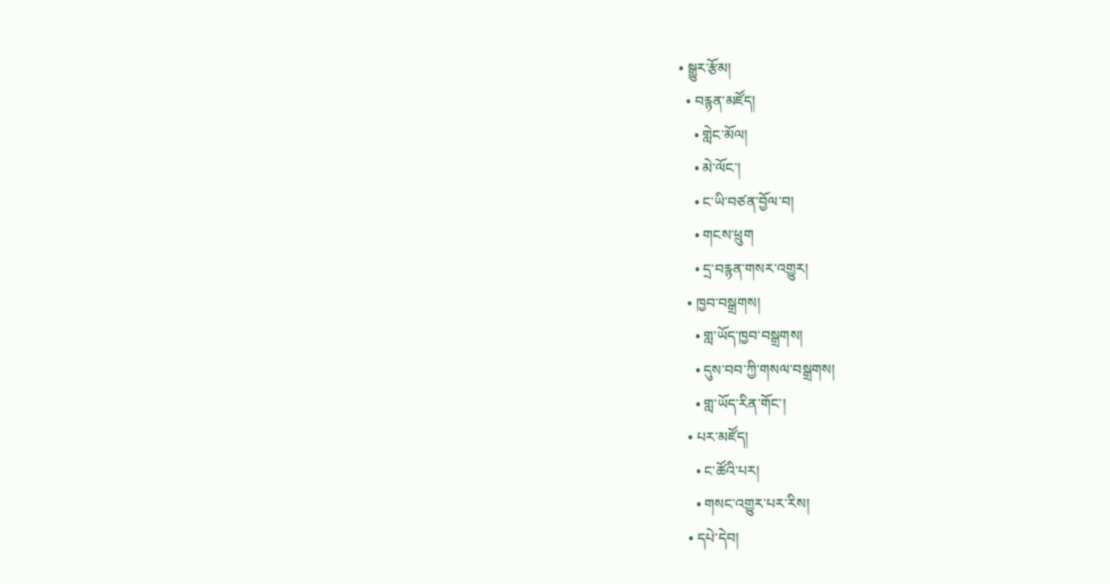• སྒྱུར་རྩོམ།
  • བརྙན་མཛོད།
    • གླེང་མོལ།
    • མེ་ལོང་།
    • ང་ཡི་བཙན་བྱོལ་བ།
    • གངས་ཕྲུག
    • དྲ་བརྙན་གསར་འགྱུར།
  • ཁྱབ་བསྒྲགས།
    • གླ་ཡོད་ཁྱབ་བསྒྲགས།
    • དུས་བབ་ཀྱི་གསལ་བསྒྲགས།
    • གླ་ཡོད་རིན་གོང་།
  • པར་མཛོད།
    • ང་ཚོའི་པར།
    • གསང་འགྱུར་པར་རིས།
  • དཔེ་དེབ།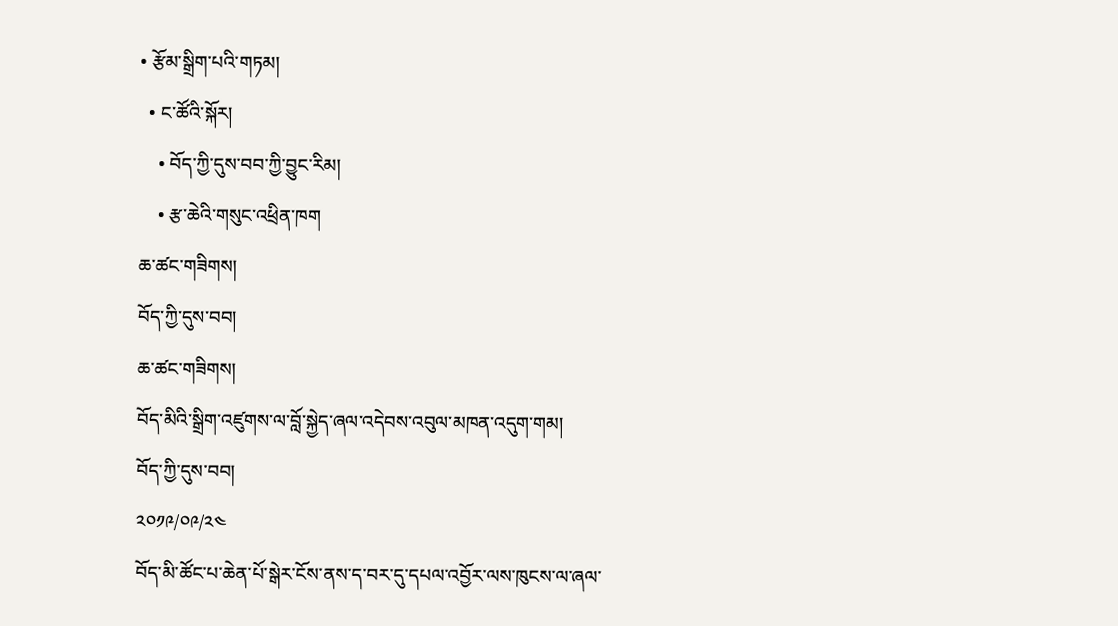• རྩོམ་སྒྲིག་པའི་གཏམ།
  • ང་ཚོའི་སྐོར།
    • བོད་ཀྱི་དུས་བབ་ཀྱི་བྱུང་རིམ།
    • རྩ་ཆེའི་གསུང་འཕྲིན་ཁག
ཆ་ཚང་གཟིགས།
བོད་ཀྱི་དུས་བབ།
ཆ་ཚང་གཟིགས།
བོད་མིའི་སྒྲིག་འཛུགས་ལ་བློ་སྐྱེད་ཞལ་འདེབས་འབུལ་མཁན་འདུག་གམ།
བོད་ཀྱི་དུས་བབ།
༢༠༡༩/༠༩/༢༤
བོད་མི་ཚོང་པ་ཆེན་པོ་སྒེར་ངོས་ནས་ད་བར་དུ་དཔལ་འབྱོར་ལས་ཁུངས་ལ་ཞལ་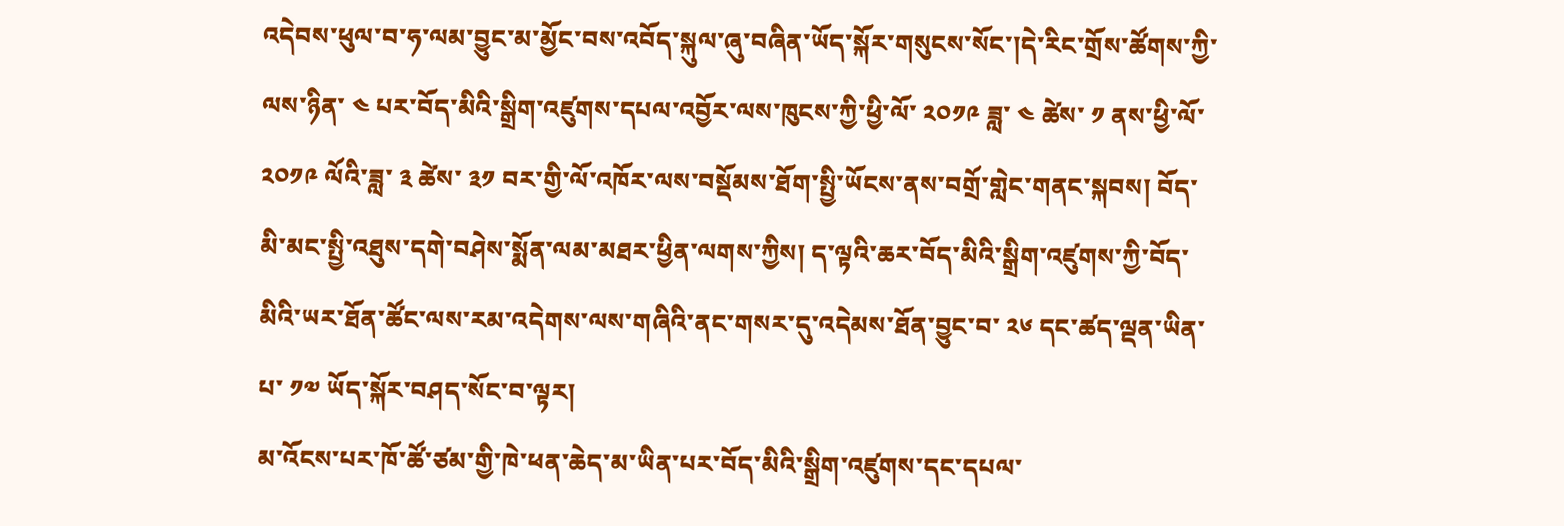འདེབས་ཕུལ་བ་ཧ་ལམ་བྱུང་མ་མྱོང་བས་འབོད་སྐུལ་ཞུ་བཞིན་ཡོད་སྐོར་གསུངས་སོང་།དེ་རིང་གྲོས་ཚོགས་ཀྱི་ལས་ཉིན་ ༤ པར་བོད་མིའི་སྒྲིག་འཛུགས་དཔལ་འབྱོར་ལས་ཁུངས་ཀྱི་ཕྱི་ལོ་ ༢༠༡༩ ཟླ་ ༤ ཚེས་ ༡ ནས་ཕྱི་ལོ་ ༢༠༡༩ ལོའི་ཟླ་ ༣ ཚེས་ ༣༡ བར་གྱི་ལོ་འཁོར་ལས་བསྡོམས་ཐོག་སྤྱི་ཡོངས་ནས་བགྲོ་གླེང་གནང་སྐབས། བོད་མི་མང་སྤྱི་འཐུས་དགེ་བཤེས་སྨོན་ལམ་མཐར་ཕྱིན་ལགས་ཀྱིས། ད་ལྟའི་ཆར་བོད་མིའི་སྒྲིག་འཛུགས་ཀྱི་བོད་མིའི་ཡར་ཐོན་ཚོང་ལས་རམ་འདེགས་ལས་གཞིའི་ནང་གསར་དུ་འདེམས་ཐོན་བྱུང་བ་ ༢༦ དང་ཚད་ལྡན་ཡིན་པ་ ༡༧ ཡོད་སྐོར་བཤད་སོང་བ་ལྟར།
མ་འོངས་པར་ཁོ་ཚོ་ཙམ་གྱི་ཁེ་ཕན་ཆེད་མ་ཡིན་པར་བོད་མིའི་སྒྲིག་འཛུགས་དང་དཔལ་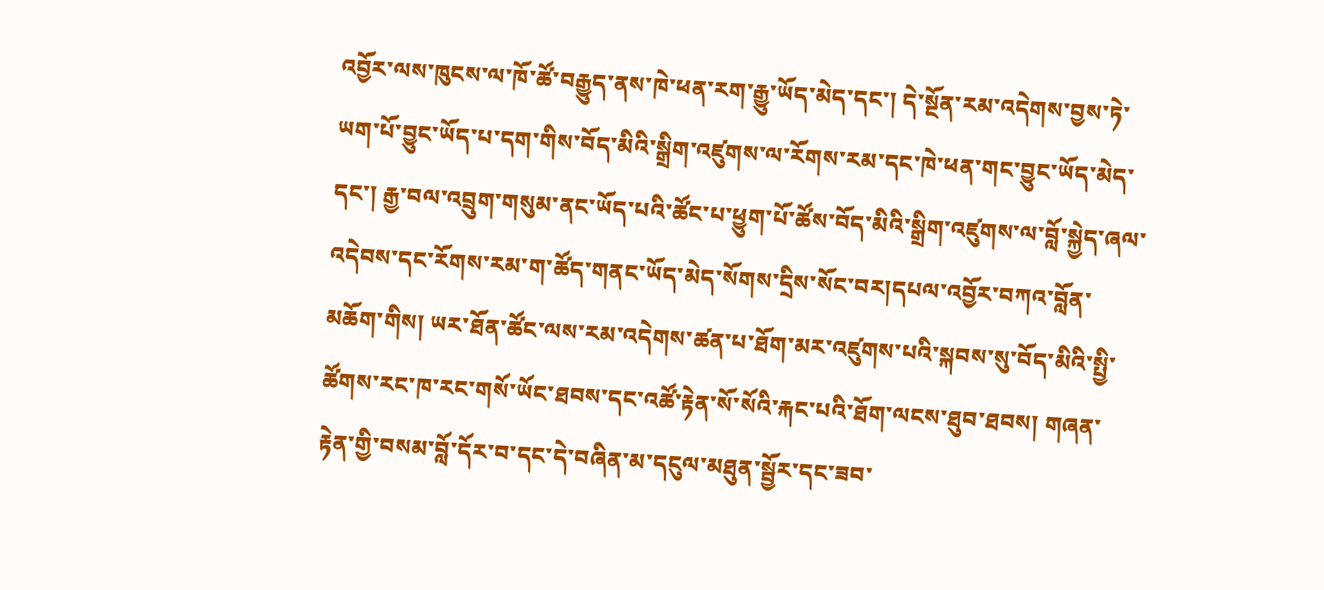འབྱོར་ལས་ཁུངས་ལ་ཁོ་ཚོ་བརྒྱུད་ནས་ཁེ་ཕན་རག་རྒྱུ་ཡོད་མེད་དང་། དེ་སྔོན་རམ་འདེགས་བྱས་ཏེ་ཡག་པོ་བྱུང་ཡོད་པ་དག་གིས་བོད་མིའི་སྒྲིག་འཛུགས་ལ་རོགས་རམ་དང་ཁེ་ཕན་གང་བྱུང་ཡོད་མེད་དང་། རྒྱ་བལ་འབྲུག་གསུམ་ནང་ཡོད་པའི་ཚོང་པ་ཕྱུག་པོ་ཚོས་བོད་མིའི་སྒྲིག་འཛུགས་ལ་བློ་སྐྱེད་ཞལ་འདེབས་དང་རོགས་རམ་ག་ཚོད་གནང་ཡོད་མེད་སོགས་དྲིས་སོང་བར།དཔལ་འབྱོར་བཀའ་བློན་མཆོག་གིས། ཡར་ཐོན་ཚོང་ལས་རམ་འདེགས་ཚན་པ་ཐོག་མར་འཛུགས་པའི་སྐབས་སུ་བོད་མིའི་སྤྱི་ཚོགས་རང་ཁ་རང་གསོ་ཡོང་ཐབས་དང་འཚོ་རྟེན་སོ་སོའི་རྐང་པའི་ཐོག་ལངས་ཐུབ་ཐབས། གཞན་རྟེན་གྱི་བསམ་བློ་དོར་བ་དང་དེ་བཞིན་མ་དངུལ་མཐུན་སྦྱོར་དང་ཟབ་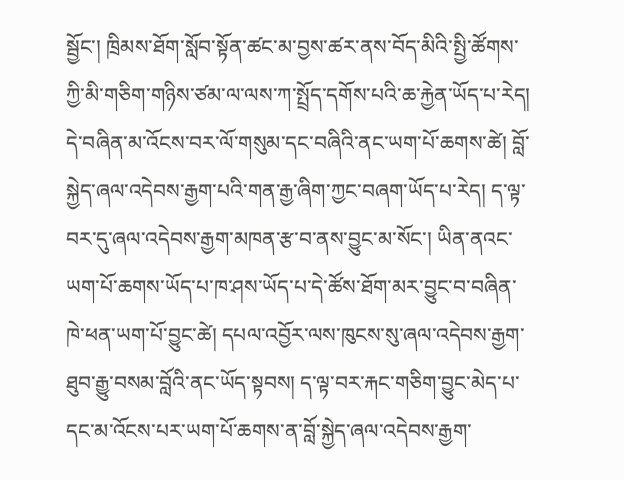སྦྱོང་། ཁྲིམས་ཐོག་སློབ་སྟོན་ཚང་མ་བྱས་ཚར་ནས་བོད་མིའི་སྤྱི་ཚོགས་ཀྱི་མི་གཅིག་གཉིས་ཙམ་ལ་ལས་ཀ་སྤྲོད་དགོས་པའི་ཆ་རྐྱེན་ཡོད་པ་རེད། དེ་བཞིན་མ་འོངས་བར་ལོ་གསུམ་དང་བཞིའི་ནང་ཡག་པོ་ཆགས་ཚེ། བློ་སྐྱེད་ཞལ་འདེབས་རྒྱག་པའི་གན་རྒྱ་ཞིག་ཀྱང་བཞག་ཡོད་པ་རེད། ད་ལྟ་བར་དུ་ཞལ་འདེབས་རྒྱག་མཁན་རྩ་བ་ནས་བྱུང་མ་སོང་། ཡིན་ནའང་ཡག་པོ་ཆགས་ཡོད་པ་ཁ་ཤས་ཡོད་པ་དེ་ཚོས་ཐོག་མར་བྱུང་བ་བཞིན་ཁེ་ཕན་ཡག་པོ་བྱུང་ཚེ། དཔལ་འབྱོར་ལས་ཁུངས་སུ་ཞལ་འདེབས་རྒྱག་ཐུབ་རྒྱུ་བསམ་བློའི་ནང་ཡོད་སྟབས། ད་ལྟ་བར་རྐང་གཅིག་བྱུང་མེད་པ་དང་མ་འོངས་པར་ཡག་པོ་ཆགས་ན་བློ་སྐྱེད་ཞལ་འདེབས་རྒྱག་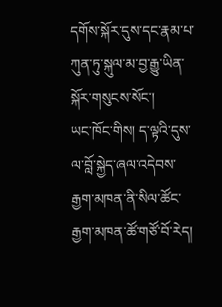དགོས་སྐོར་དུས་དང་རྣམ་པ་ཀུན་ཏུ་སྐུལ་མ་བྱ་རྒྱུ་ཡིན་སྐོར་གསུངས་སོང་།
ཡང་ཁོང་གིས། ད་ལྟའི་དུས་ལ་བློ་སྐྱེད་ཞལ་འདེབས་རྒྱག་མཁན་ནི་སིལ་ཚོང་རྒྱག་མཁན་ཚོ་གཙོ་བོ་རེད།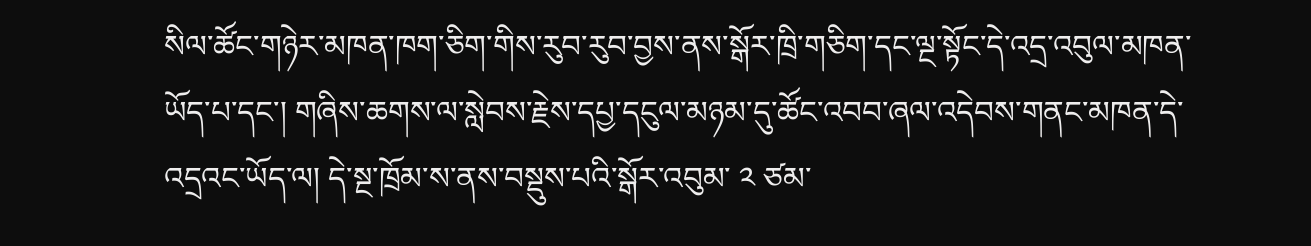སིལ་ཚོང་གཉེར་མཁན་ཁག་ཅིག་གིས་རུབ་རུབ་བྱས་ནས་སྒོར་ཁྲི་གཅིག་དང་ལྔ་སྟོང་དེ་འདྲ་འབུལ་མཁན་ཡོད་པ་དང་། གཞིས་ཆགས་ལ་སླེབས་རྗེས་དཔྱ་དངུལ་མཉམ་དུ་ཚོང་འབབ་ཞལ་འདེབས་གནང་མཁན་དེ་འདྲའང་ཡོད་ལ། དེ་སྔ་ཁྲོམ་ས་ནས་བསྡུས་པའི་སྒོར་འབུམ་ ༢ ཙམ་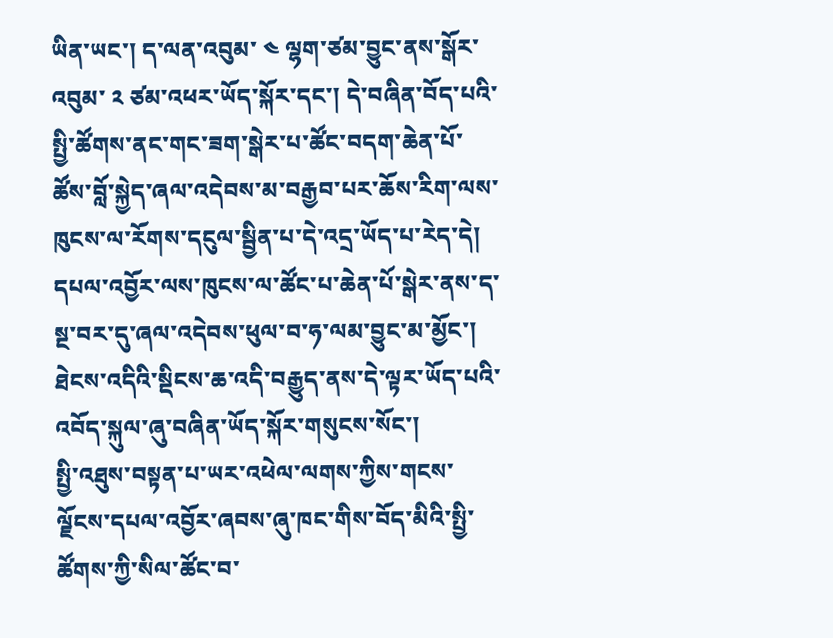ཡིན་ཡང་། ད་ལན་འབུམ་ ༤ ལྷག་ཙམ་བྱུང་ནས་སྒོར་འབུམ་ ༢ ཙམ་འཕར་ཡོད་སྐོར་དང་། དེ་བཞིན་བོད་པའི་སྤྱི་ཚོགས་ནང་གང་ཟག་སྒེར་པ་ཚོང་བདག་ཆེན་པོ་ཚོས་བློ་སྐྱེད་ཞལ་འདེབས་མ་བརྒྱབ་པར་ཆོས་རིག་ལས་ཁུངས་ལ་རོགས་དངུལ་སྦྱིན་པ་དེ་འདྲ་ཡོད་པ་རེད་དེ། དཔལ་འབྱོར་ལས་ཁུངས་ལ་ཚོང་པ་ཆེན་པོ་སྒེར་ནས་ད་སྔ་བར་དུ་ཞལ་འདེབས་ཕུལ་བ་ཧ་ལམ་བྱུང་མ་མྱོང་། ཐེངས་འདིའི་སྡིངས་ཆ་འདི་བརྒྱུད་ནས་དེ་ལྟར་ཡོད་པའི་འབོད་སྐུལ་ཞུ་བཞིན་ཡོད་སྐོར་གསུངས་སོང་།
སྤྱི་འཐུས་བསྟན་པ་ཡར་འཕེལ་ལགས་ཀྱིས་གངས་ལྗོངས་དཔལ་འབྱོར་ཞབས་ཞུ་ཁང་གིས་བོད་མིའི་སྤྱི་ཚོགས་ཀྱི་སིལ་ཚོང་བ་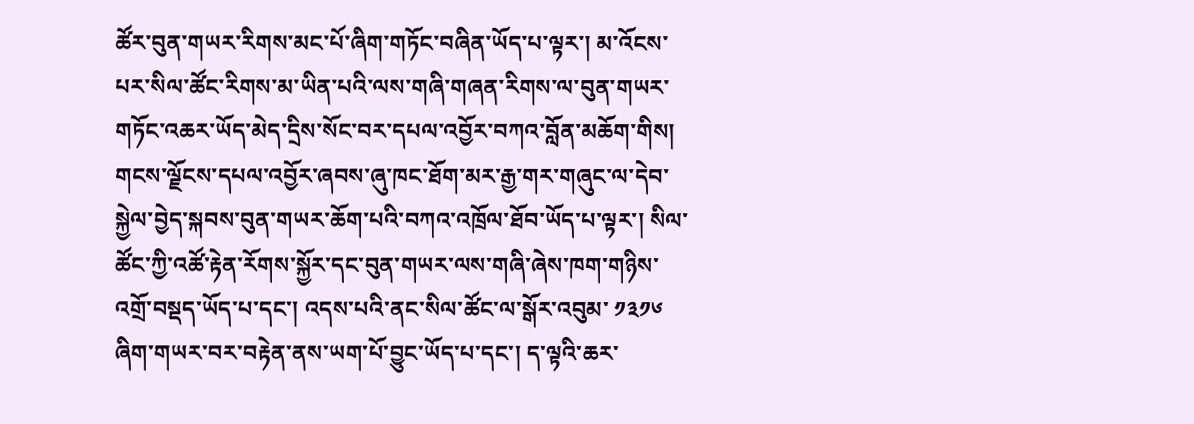ཚོར་བུན་གཡར་རིགས་མང་པོ་ཞིག་གཏོང་བཞིན་ཡོད་པ་ལྟར་། མ་འོངས་པར་སིལ་ཚོང་རིགས་མ་ཡིན་པའི་ལས་གཞི་གཞན་རིགས་ལ་བུན་གཡར་གཏོང་འཆར་ཡོད་མེད་དྲིས་སོང་བར་དཔལ་འབྱོར་བཀའ་བློན་མཆོག་གིས།  གངས་ལྗོངས་དཔལ་འབྱོར་ཞབས་ཞུ་ཁང་ཐོག་མར་རྒྱ་གར་གཞུང་ལ་དེབ་སྐྱེལ་བྱེད་སྐབས་བུན་གཡར་ཆོག་པའི་བཀའ་འཁྲོལ་ཐོབ་ཡོད་པ་ལྟར་། སིལ་ཚོང་ཀྱི་འཚོ་རྟེན་རོགས་སྐྱོར་དང་བུན་གཡར་ལས་གཞི་ཞེས་ཁག་གཉིས་འགྲོ་བསྡད་ཡོད་པ་དང་། འདས་པའི་ནང་སིལ་ཚོང་ལ་སྒོར་འབུམ་ ༡༣༡༦ ཞིག་གཡར་བར་བརྟེན་ནས་ཡག་པོ་བྱུང་ཡོད་པ་དང་། ད་ལྟའི་ཆར་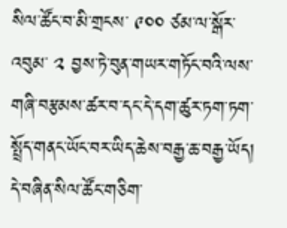སིལ་ཚོང་བ་མི་གྲངས་ ༩༠༠ ཙམ་ལ་སྒོར་འབུམ་ ༢ བྱས་ཏེ་བུན་གཡར་གཏོང་བའི་ལས་གཞི་བརྩམས་ཚར་བ་དང་དེ་དག་ཚུར་ཏག་ཏག་སྤྲོད་གནང་ཡོང་བར་ཡིད་ཆེས་བརྒྱ་ཆ་བརྒྱ་ཡོད། དེ་བཞིན་སིལ་ཚོང་གཅིག་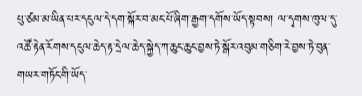པུ་ཙམ་མ་ཡིན་པར་དངུལ་དེ་དག་སྐོར་བ་མང་པོ་ཞིག་རྒྱག་དགོས་ཡོད་སྟབས། ལ་དྭགས་ཁུལ་དུ་འཚོ་རྟེན་རོགས་དངུལ་ཆེད་རྟ་དྲེལ་ཆེད་སྐྱེད་ཀ་ཆུང་ཆུང་བྱས་ཏེ་སྒོར་འབུམ་གཅིག་རེ་བྱས་ཏེ་བུན་གཡར་གཏོང་གི་ཡོད་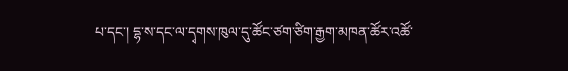པ་དང་། དྷ་ས་དང་ལ་དྭགས་ཁུལ་དུ་ཚོང་ཙག་ཙིག་རྒྱག་མཁན་ཚོར་འཚོ་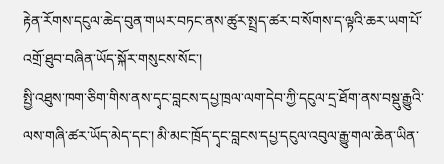རྟེན་རོགས་དངུལ་ཆེད་བུན་གཡར་བཏང་ནས་ཚུར་སྤྲད་ཚར་བ་སོགས་ད་ལྟའི་ཆར་ཡག་པོ་འགྲོ་ཐུབ་བཞིན་ཡོད་སྐོར་གསུངས་སོང་།
སྤྱི་འཐུས་ཁག་ཅིག་གིས་ནས་དྭང་བླངས་དཔྱ་ཁྲལ་ལག་དེབ་ཀྱི་དངུལ་དྲ་ཐོག་ནས་བསྡུ་རྒྱུའི་ལས་གཞི་ཚར་ཡོད་མེད་དང་། མི་མང་ཁྲོད་དྭང་བླངས་དཔྱ་དངུལ་འབུལ་རྒྱུ་གལ་ཆེན་ཡིན་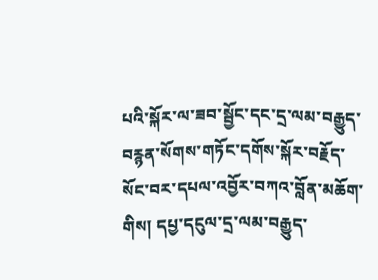པའི་སྐོར་ལ་ཟབ་སྦྱོང་དང་དྲ་ལམ་བརྒྱུད་བརྙན་སོགས་གཏོང་དགོས་སྐོར་བརྗོད་སོང་བར་དཔལ་འབྱོར་བཀའ་བློན་མཆོག་གིས། དཔྱ་དངུལ་དྲ་ལམ་བརྒྱུད་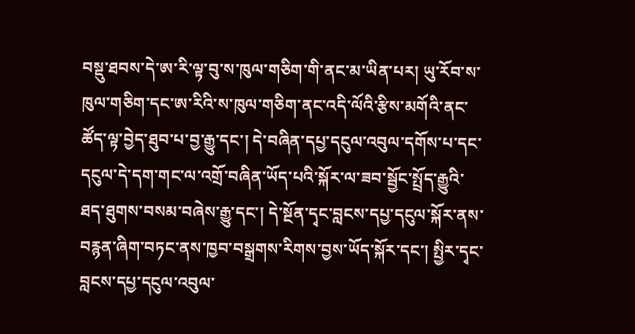བསྡུ་ཐབས་དེ་ཨ་རི་ལྟ་བུ་ས་ཁུལ་གཅིག་གི་ནང་མ་ཡིན་པར། ཡུ་རོབ་ས་ཁུལ་གཅིག་དང་ཨ་རིའི་ས་ཁུལ་གཅིག་ནང་འདི་ལོའི་རྩིས་མགོའི་ནང་ཚོད་ལྟ་བྱེད་ཐུབ་པ་བྱ་རྒྱུ་དང་། དེ་བཞིན་དཔྱ་དངུལ་འབུལ་དགོས་པ་དང་དངུལ་དེ་དག་གང་ལ་འགྲོ་བཞིན་ཡོད་པའི་སྐོར་ལ་ཟབ་སྦྱོང་སྤྲོད་རྒྱུའི་ཐད་ཐུགས་བསམ་བཞེས་རྒྱུ་དང་། དེ་སྔོན་དྭང་བླངས་དཔྱ་དངུལ་སྐོར་ནས་བརྙན་ཞིག་བཏང་ནས་ཁྱབ་བསྒྲགས་རིགས་བྱས་ཡོད་སྐོར་དང་། སྤྱིར་དྭང་བླངས་དཔྱ་དངུལ་འབུལ་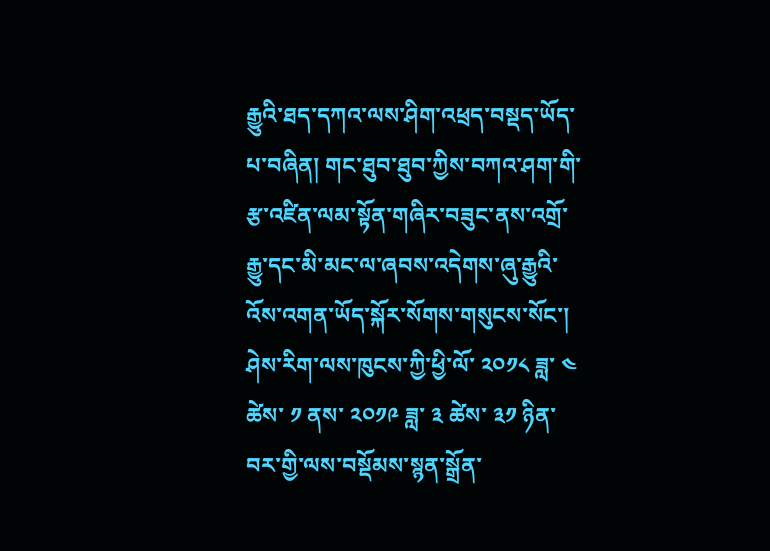རྒྱུའི་ཐད་དཀའ་ལས་ཤིག་འཕྲད་བསྡད་ཡོད་པ་བཞིན། གང་ཐུབ་ཐུབ་ཀྱིས་བཀའ་ཤག་གི་རྩ་འཛིན་ལམ་སྟོན་གཞིར་བཟུང་ནས་འགྲོ་རྒྱུ་དང་མི་མང་ལ་ཞབས་འདེགས་ཞུ་རྒྱུའི་འོས་འགན་ཡོད་སྐོར་སོགས་གསུངས་སོང་།
ཤེས་རིག་ལས་ཁུངས་ཀྱི་ཕྱི་ལོ་ ༢༠༡༨ ཟླ་ ༤ ཚེས་ ༡ ནས་ ༢༠༡༩ ཟླ་ ༣ ཚེས་ ༣༡ ཉིན་བར་གྱི་ལས་བསྡོམས་སྙན་སྒྲོན་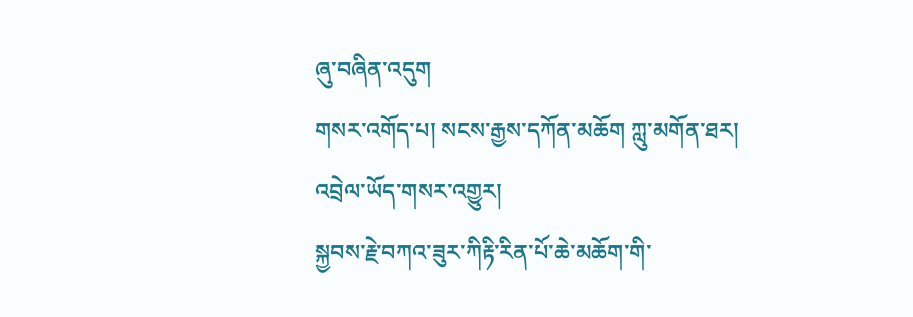ཞུ་བཞིན་འདུག
གསར་འགོད་པ། སངས་རྒྱས་དཀོན་མཆོག ཀླུ་མགོན་ཐར།
འབྲེལ་ཡོད་གསར་འགྱུར།
སྐྱབས་རྗེ་བཀའ་ཟུར་ཀིརྟི་རིན་པོ་ཆེ་མཆོག་གི་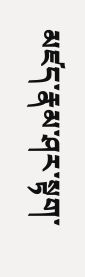མཛད་རྣམ་ཤར་སྟག་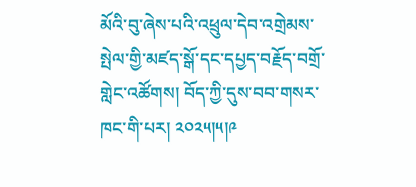མོའི་བུ་ཞེས་པའི་འཕྲུལ་དེབ་འགྲེམས་སྤེལ་གྱི་མཛད་སྒོ་དང་དཔྱད་བརྗོད་བགྲོ་གླེང་འཚོགས། བོད་ཀྱི་དུས་བབ་གསར་ཁང་གི་པར། ༢༠༢༥།༥།༩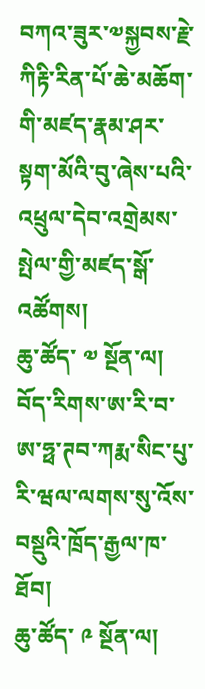བཀའ་ཟུར་༧སྐྱབས་རྗེ་ཀིརྟི་རིན་པོ་ཆེ་མཆོག་གི་མཛད་རྣམ་ཤར་སྟག་མོའི་བུ་ཞེས་པའི་འཕྲུལ་དེབ་འགྲེམས་སྤེལ་གྱི་མཛད་སྒོ་འཚོགས།
ཆུ་ཚོད་ ༧ སྔོན་ལ།
བོད་རིགས་ཨ་རི་བ་ཨ་ཧྥ་ཊབ་ཀརྨ་སིང་པུ་རི་ཝལ་ལགས་སུ་འོས་བསྡུའི་ཁྲོད་རྒྱལ་ཁ་ཐོབ།
ཆུ་ཚོད་ ༩ སྔོན་ལ།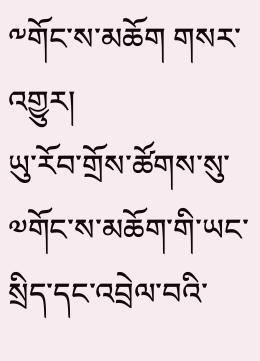༸གོང་ས་མཆོག གསར་འགྱུར།
ཡུ་རོབ་གྲོས་ཚོགས་སུ་༧གོང་ས་མཆོག་གི་ཡང་སྲིད་དང་འབྲེལ་བའི་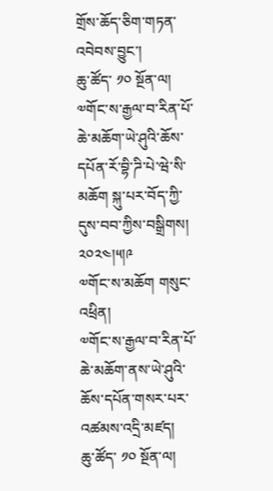གྲོས་ཆོད་ཅིག་གཏན་འབེབས་བྱུང་།
ཆུ་ཚོད་ ༡༠ སྔོན་ལ།
༧གོང་ས་རྒྱལ་བ་རིན་པོ་ཆེ་མཆོག་ཡེ་ཤུའི་ཆོས་དཔོན་རོ་བྷི་ཌི་པེ་ཝེ་སི་མཆོག སྐུ་པར་བོད་ཀྱི་དུས་བབ་ཀྱིས་བསྒྲིགས། ༢༠༢༤།༥།༩
༧གོང་ས་མཆོག གསུང་འཕྲིན།
༧གོང་ས་རྒྱལ་བ་རིན་པོ་ཆེ་མཆོག་ནས་ཡེ་ཤུའི་ཆོས་དཔོན་གསར་པར་འཚམས་འདྲི་མཛད།
ཆུ་ཚོད་ ༡༠ སྔོན་ལ།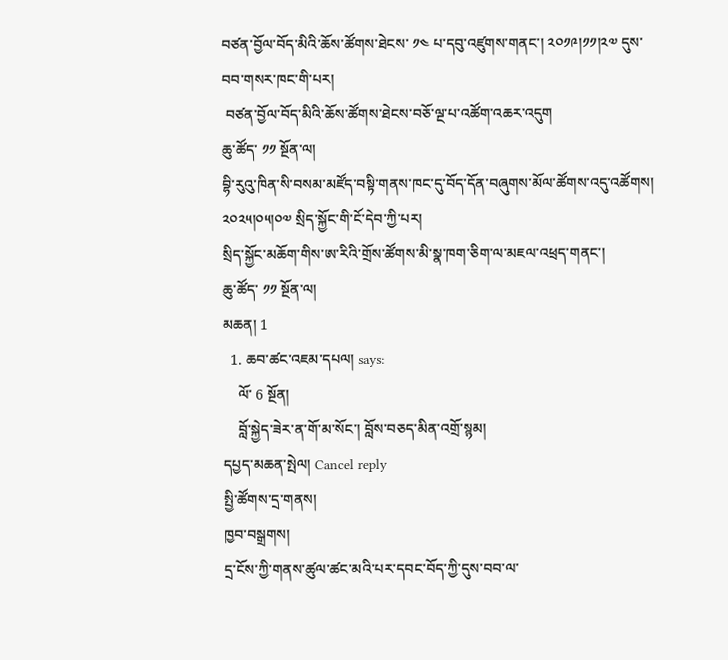བཙན་བྱོལ་བོད་མིའི་ཆོས་ཚོགས་ཐེངས་ ༡༤ པ་དབུ་འཛུགས་གནང་། ༢༠༡༩།༡༡།༢༧ དུས་བབ་གསར་ཁང་གི་པར།
 བཙན་བྱོལ་བོད་མིའི་ཆོས་ཚོགས་ཐེངས་བཅོ་ལྔ་པ་འཚོག་འཆར་འདུག
ཆུ་ཚོད་ ༡༡ སྔོན་ལ།
བྷི་རུའུ་ཁིན་སི་བསམ་མཛོད་བསྟི་གནས་ཁང་དུ་བོད་དོན་བཞུགས་མོལ་ཚོགས་འདུ་འཚོགས། ༢༠༢༥།༠༥།༠༧ སྲིད་སྐྱོང་གི་ངོ་དེབ་ཀྱི་པར།
སྲིད་སྐྱོང་མཆོག་གིས་ཨ་རིའི་གྲོས་ཚོགས་མི་སྣ་ཁག་ཅིག་ལ་མཇལ་འཕྲད་གནང་།
ཆུ་ཚོད་ ༡༡ སྔོན་ལ།
མཆན། 1
  1. ཆབ་ཚང་འཇམ་དཔལ། says:
    ལོ་ 6 སྔོན།
    བློ་སྐྱེད་ཟེར་ན་གོ་མ་སོང་། བློས་བཅད་མིན་འགྲོ་སྙམ།
དཔྱད་མཆན་སྤེལ། Cancel reply
སྤྱི་ཚོགས་དྲ་གནས།
ཁྱབ་བསྒྲགས།
དྲ་ངོས་ཀྱི་གནས་ཚུལ་ཚང་མའི་པར་དབང་བོད་ཀྱི་དུས་བབ་ལ་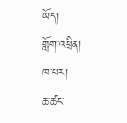ཡོད།
གློག་འཕྲིན།
ཁ་པར།
ཆ་ཚང་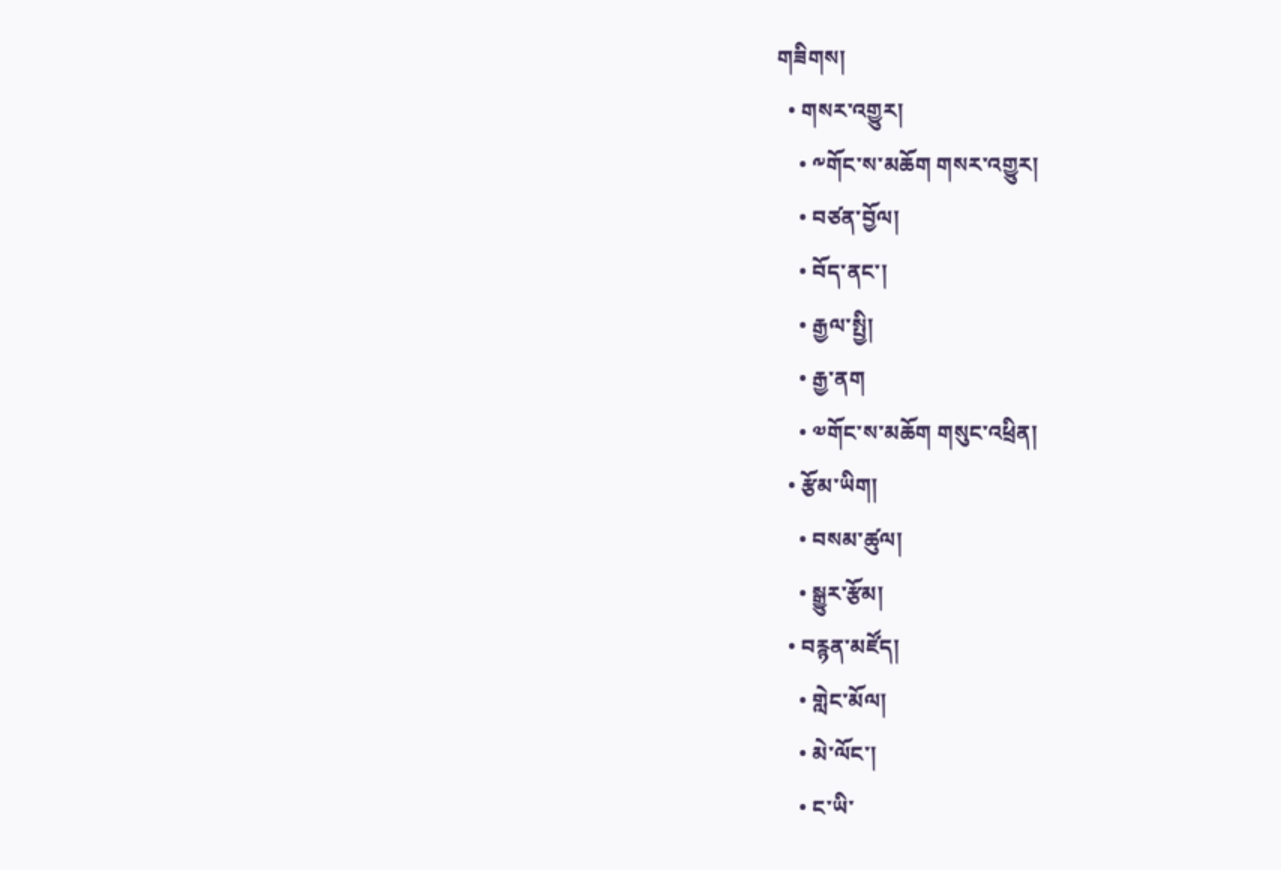གཟིགས།
  • གསར་འགྱུར།
    • ༸གོང་ས་མཆོག གསར་འགྱུར།
    • བཙན་བྱོལ།
    • བོད་ནང་།
    • རྒྱལ་སྤྱི།
    • རྒྱ་ནག
    • ༧གོང་ས་མཆོག གསུང་འཕྲིན།
  • རྩོམ་ཡིག།
    • བསམ་ཚུལ།
    • སྒྱུར་རྩོམ།
  • བརྙན་མཛོད།
    • གླེང་མོལ།
    • མེ་ལོང་།
    • ང་ཡི་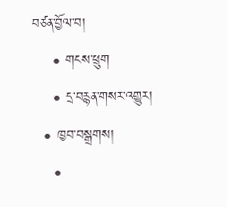བཙན་བྱོལ་བ།
    • གངས་ཕྲུག
    • དྲ་བརྙན་གསར་འགྱུར།
  • ཁྱབ་བསྒྲགས།
    •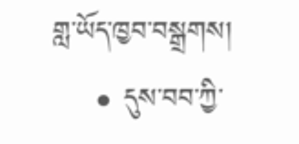གླ་ཡོད་ཁྱབ་བསྒྲགས།
    • དུས་བབ་ཀྱི་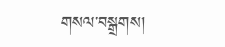གསལ་བསྒྲགས།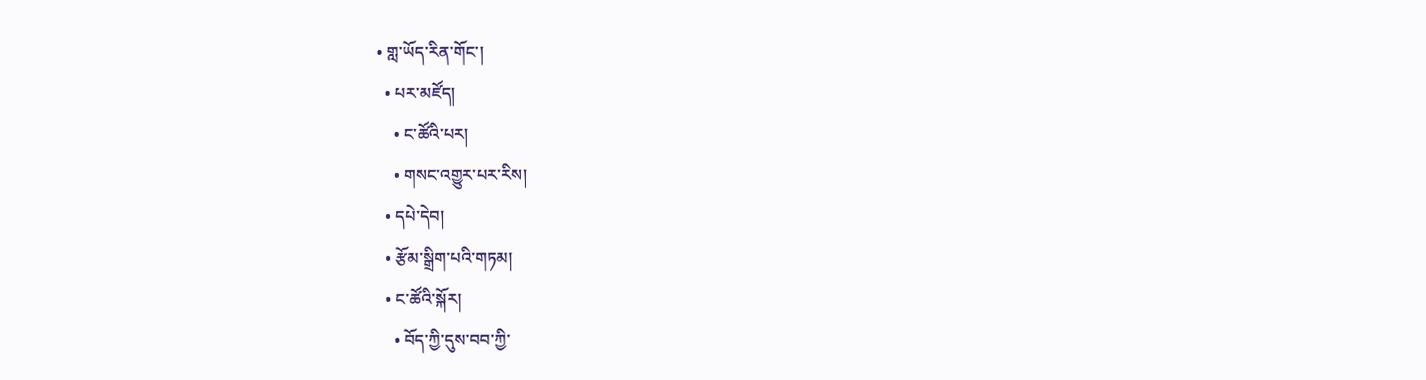• གླ་ཡོད་རིན་གོང་།
  • པར་མཛོད།
    • ང་ཚོའི་པར།
    • གསང་འགྱུར་པར་རིས།
  • དཔེ་དེབ།
  • རྩོམ་སྒྲིག་པའི་གཏམ།
  • ང་ཚོའི་སྐོར།
    • བོད་ཀྱི་དུས་བབ་ཀྱི་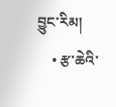བྱུང་རིམ།
    • རྩ་ཆེའི་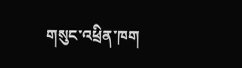གསུང་འཕྲིན་ཁག